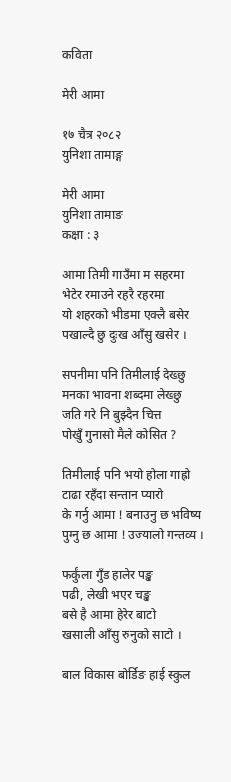कविता

मेरी आमा

१७ चैत्र २०८२
युनिशा तामाङ्ग

मेरी आमा
युनिशा तामाङ
कक्षा : ३

आमा तिमी गाउँमा म सहरमा
भेटेर रमाउने रहरै रहरमा
यो शहरको भीडमा एक्लै बसेर
पखाल्दै छु दुःख आँसु खसेर ।

सपनीमा पनि तिमीलाई देख्छु
मनका भावना शब्दमा लेख्छु
जति गरे नि बुझ्दैन चित्त
पोखुँ गुनासो मैले कोसित ?

तिमीलाई पनि भयो होला गाह्रो
टाढा रहँदा सन्तान प्यारो
के गर्नु आमा ! बनाउनु छ भविष्य
पुग्नु छ आमा ! उज्यालो गन्तव्य ।

फर्कुंला गुँड हालेर पङ्ख
पढी, लेखी भएर चङ्ख
बसे है आमा हेरेर बाटो
खसाली आँसु रुनुको साटो ।

बाल विकास बोर्डिङ हाई स्कुल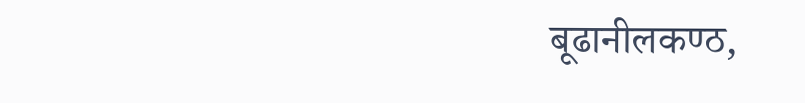बूढानीलकण्ठ,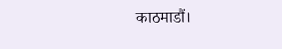काठमाडौं।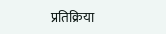प्रतिक्रिया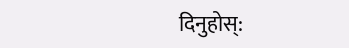दिनुहोस्: